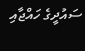ސައުދީގެ ހައްޖާއި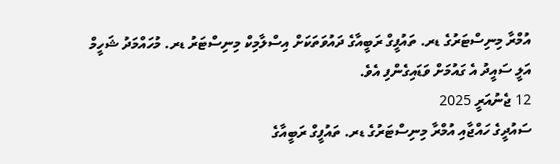އުމްރާ މިނިސްޓަރުގެ ޑރ. ތައުފީގް ރަބީއާގެ ދައުވަތަކަށް އިސްލާމިކް މިނިސްޓަރު ޑރ. މުހައްމަދު ޝަހީމް އަލީ ސައީދު އެ ގައުމަށް ވަޑައިގެންފި އެވެ.
12 ޖެނުއަރީ 2025
ސައުދީގެ ހައްޖާއި އުމްރާ މިނިސްޓަރުގެ ޑރ. ތައުފީގް ރަބީއާގެ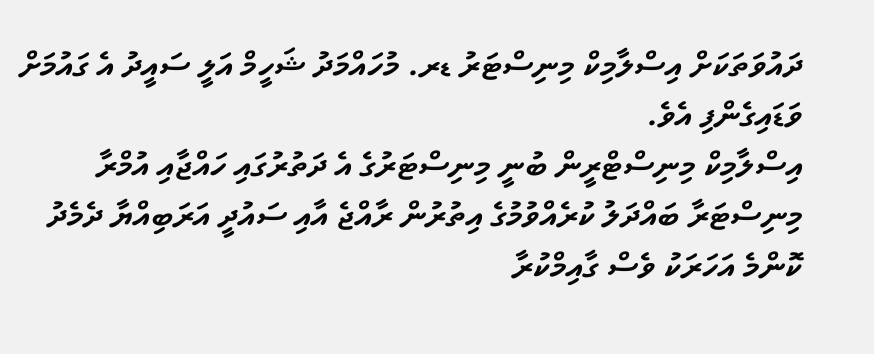ދައުވަތަކަށް އިސްލާމިކް މިނިސްޓަރު ޑރ. މުހައްމަދު ޝަހީމް އަލީ ސައީދު އެ ގައުމަށް ވަޑައިގެންފި އެވެ.
އިސްލާމިކް މިނިސްޓްރީން ބުނީ މިނިސްޓަރުގެ އެ ދަތުރުގައި ހައްޖާއި އުމްރާ މިނިސްޓަރާ ބައްދަލު ކުރެއްވުމުގެ އިތުރުން ރާއްޖެ އާއި ސައުދީ އަރަބިއްޔާ ދެމެދު ކޮންމެ އަހަރަކު ވެސް ގާއިމްކުރާ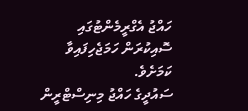ހައްޖު އެގްރީމެންޓުގައި ސޮއިކުރަން ހަމަޖެހިފައިވާ ކަމަށެވެ.
ސައުދީގެ ހައްޖު މިނިސްޓްރީން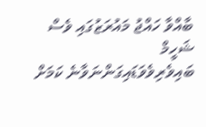ބާއްވާ ހައްޖު މައުރަޒުގައި ވެސް ޝަހީމް ބައިވެރިވެވަޑައިގަންނަވާނެ ކަމަށް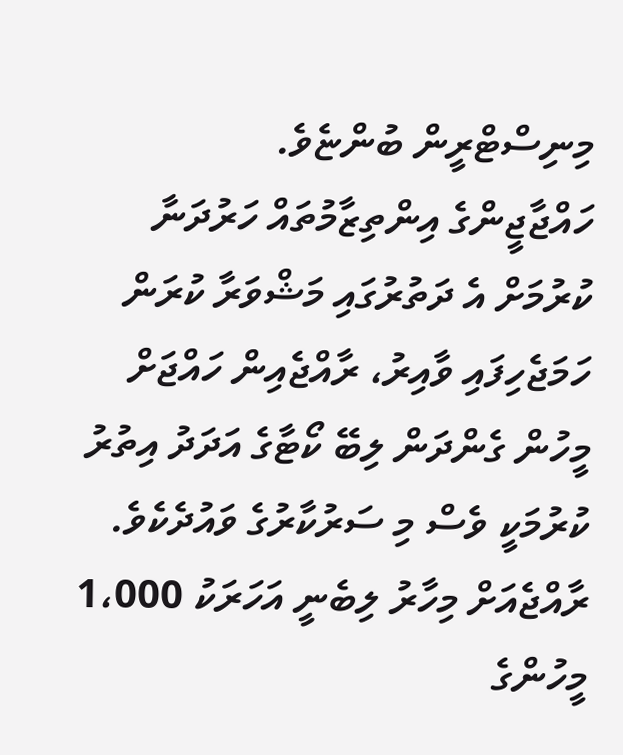މިނިސްޓްރީން ބުންޏެވެ.
ހައްޖާޖީންގެ އިންތިޒާމުތައް ހަރުދަނާ ކުރުމަށް އެ ދަތުރުގައި މަޝްވަރާ ކުރަން ހަމަޖެހިފައި ވާއިރު، ރާއްޖެއިން ހައްޖަށް މީހުން ގެންދަން ލިބޭ ކޯޓާގެ އަދަދު އިތުރު ކުރުމަކީ ވެސް މި ސަރުކާރުގެ ވައުދެކެވެ. ރާއްޖެއަށް މިހާރު ލިބެނީ އަހަރަކު 1،000 މީހުންގެ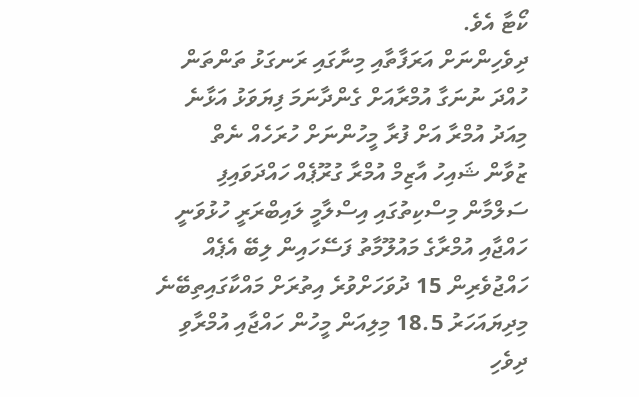ކޯޓާ އެވެ.
ދިވެހިންނަށް އަރަފާތާއި މިނާގައި ރަނގަޅު ތަންތަން
ހުއްދަ ނުނަގާ އުމްރާއަށް ގެންދާނަމަ ފިޔަވަޅު އަޅާނެ
މިއަދު އުމްރާ އަށް ފުރާ މީހުންނަށް ހުރަހެއް ނެތް
ޒުވާން ޝައިހު އާޒިމް އުމްރާ ގުރޫޕެއް ހައްދަވައިފި
ސަލްމާން މިސްކިތުގައި އިސްލާމީ ލައިބްރަރީ ހުޅުވަނީ
ހައްޖާއި އުމްރާގެ މައުލޫމާތު ފަސޭހައިން ލިބޭ އެޕެއް
ހައްޖުވެރިން 15 ދުވަހަށްވުރެ އިތުރަށް މައްކާގައިތިބޭނެ
މިދިޔައަހަރު 18.5 މިލިއަން މީހުން ހައްޖާއި އުމްރާވި
ދިވެހި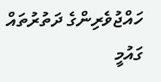ހައްޖުވެރިންގެ ދަތުރުތައް ގައުމީ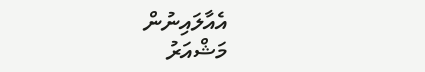އެއާލައިނުން
މަޝްއަރު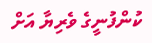ކުންފުނީގެ ވެރިޔާ އަށް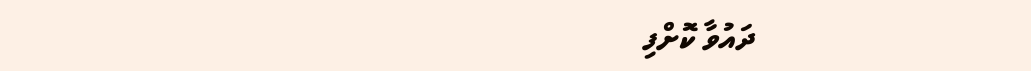ދައުވާ ކޮށްފި